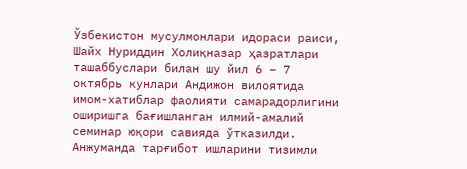Ўзбекистон мусулмонлари идораси раиси, Шайх Нуриддин Холиқназар ҳазратлари ташаббуслари билан шу йил 6 – 7 октябрь кунлари Андижон вилоятида имом-хатиблар фаолияти самарадорлигини оширишга бағишланган илмий-амалий семинар юқори савияда ўтказилди.
Анжуманда тарғибот ишларини тизимли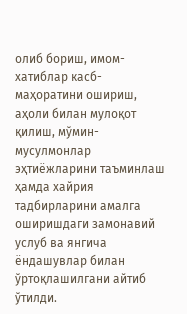олиб бориш, имом-хатиблар касб-маҳоратини ошириш, аҳоли билан мулоқот қилиш, мўмин-мусулмонлар эҳтиёжларини таъминлаш ҳамда хайрия тадбирларини амалга оширишдаги замонавий услуб ва янгича ёндашувлар билан ўртоқлашилгани айтиб ўтилди.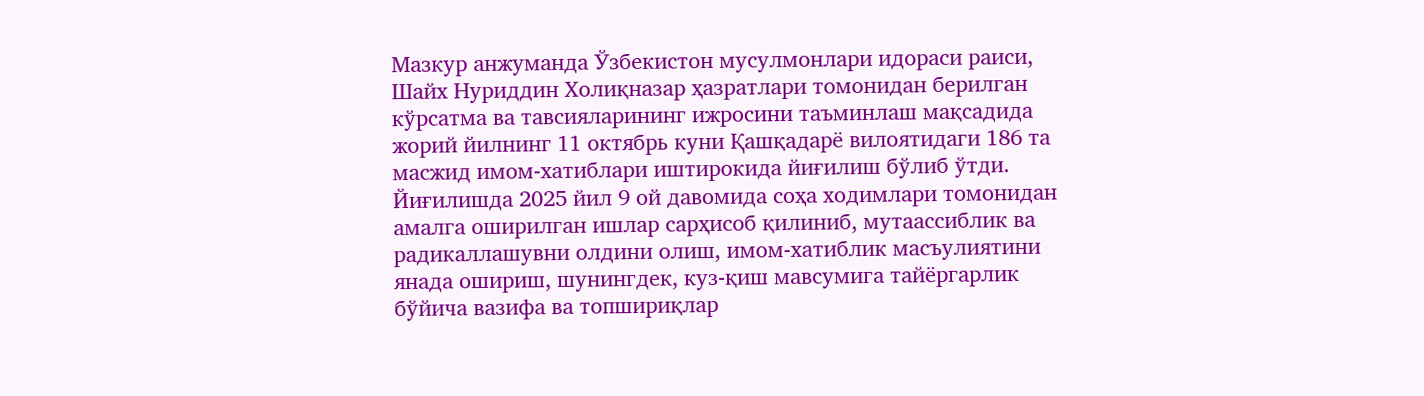Мазкур анжуманда Ўзбекистон мусулмонлари идораси раиси, Шайх Нуриддин Холиқназар ҳазратлари томонидан берилган кўрсатма ва тавсияларининг ижросини таъминлаш мақсадида жорий йилнинг 11 октябрь куни Қашқадарё вилоятидаги 186 та масжид имом-хатиблари иштирокида йиғилиш бўлиб ўтди.
Йиғилишда 2025 йил 9 ой давомида соҳа ходимлари томонидан амалга оширилган ишлар сарҳисоб қилиниб, мутаассиблик ва радикаллашувни олдини олиш, имом-хатиблик масъулиятини янада ошириш, шунингдек, куз-қиш мавсумига тайёргарлик бўйича вазифа ва топшириқлар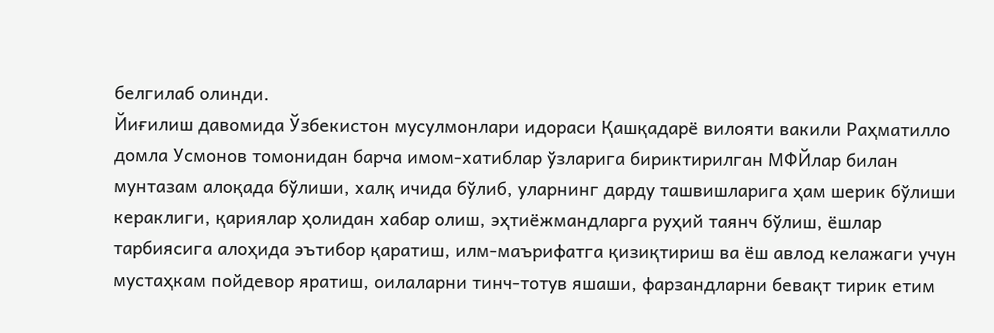белгилаб олинди.
Йиғилиш давомида Ўзбекистон мусулмонлари идораси Қашқадарё вилояти вакили Раҳматилло домла Усмонов томонидан барча имом-хатиблар ўзларига бириктирилган МФЙлар билан мунтазам алоқада бўлиши, халқ ичида бўлиб, уларнинг дарду ташвишларига ҳам шерик бўлиши кераклиги, қариялар ҳолидан хабар олиш, эҳтиёжмандларга руҳий таянч бўлиш, ёшлар тарбиясига алоҳида эътибор қаратиш, илм-маърифатга қизиқтириш ва ёш авлод келажаги учун мустаҳкам пойдевор яратиш, оилаларни тинч-тотув яшаши, фарзандларни бевақт тирик етим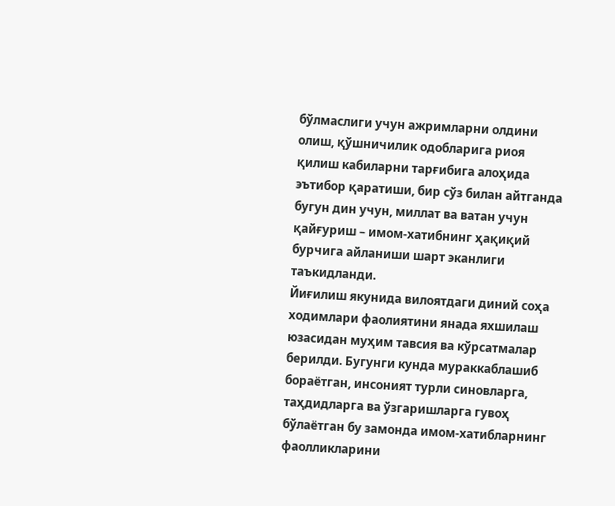бўлмаслиги учун ажримларни олдини олиш, қўшничилик одобларига риоя қилиш кабиларни тарғибига алоҳида эътибор қаратиши, бир сўз билан айтганда бугун дин учун, миллат ва ватан учун қайғуриш – имом-хатибнинг ҳақиқий бурчига айланиши шарт эканлиги таъкидланди.
Йиғилиш якунида вилоятдаги диний соҳа ходимлари фаолиятини янада яхшилаш юзасидан муҳим тавсия ва кўрсатмалар берилди. Бугунги кунда мураккаблашиб бораётган, инсоният турли синовларга, таҳдидларга ва ўзгаришларга гувоҳ бўлаётган бу замонда имом-хатибларнинг фаолликларини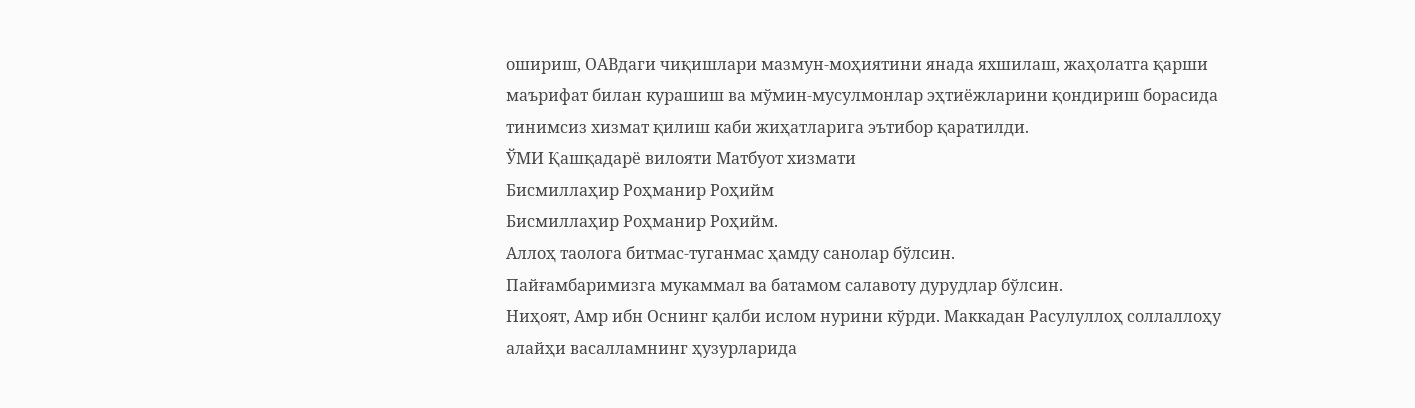ошириш, ОАВдаги чиқишлари мазмун-моҳиятини янада яхшилаш, жаҳолатга қарши маърифат билан курашиш ва мўмин-мусулмонлар эҳтиёжларини қондириш борасида тинимсиз хизмат қилиш каби жиҳатларига эътибор қаратилди.
ЎМИ Қашқадарё вилояти Матбуот хизмати
Бисмиллаҳир Роҳманир Роҳийм
Бисмиллаҳир Роҳманир Роҳийм.
Аллоҳ таолога битмас-туганмас ҳамду санолар бўлсин.
Пайғамбаримизга мукаммал ва батамом салавоту дурудлар бўлсин.
Ниҳоят, Амр ибн Оснинг қалби ислом нурини кўрди. Маккадан Расулуллоҳ соллаллоҳу алайҳи васалламнинг ҳузурларида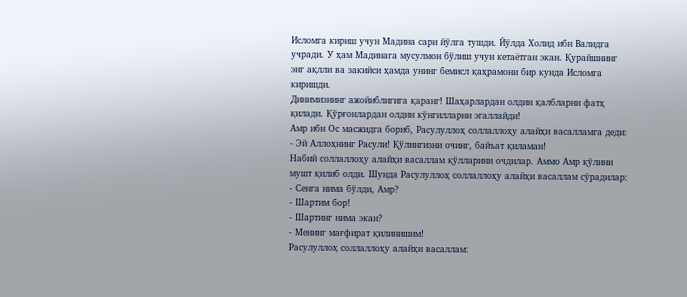Исломга кириш учун Мадина сари йўлга тушди. Йўлда Холид ибн Валидга учради. У ҳам Мадинага мусулмон бўлиш учун кетаётган экан. Қурайшнинг энг ақлли ва закийси ҳамда унинг бемисл қаҳрамони бир кунда Исломга киришди.
Динимизнинг ажойиблигига қаранг! Шаҳарлардан олдин қалбларни фатҳ қилади. Қўрғонлардан олдин кўнгилларни эгаллайди!
Амр ибн Ос масжидга бориб, Расулуллоҳ соллаллоҳу алайҳи васалламга деди:
- Эй Аллоҳнинг Расули! Қўлингизни очинг, байъат қиламан!
Набий соллаллоҳу алайҳи васаллам қўлларини очдилар. Аммо Амр қўлини мушт қилиб олди. Шунда Расулуллоҳ соллаллоҳу алайҳи васаллам сўрадилар:
- Сенга нима бўлди, Амр?
- Шартим бор!
- Шартинг нима экан?
- Менинг мағфират қилинишим!
Расулуллоҳ соллаллоҳу алайҳи васаллам: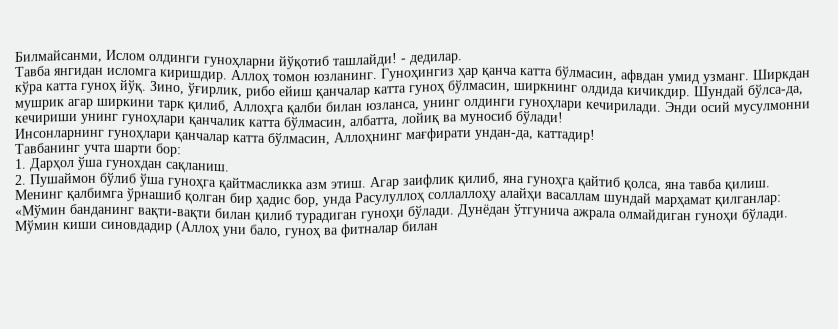Билмайсанми, Ислом олдинги гуноҳларни йўқотиб ташлайди! - дедилар.
Тавба янгидан исломга киришдир. Аллоҳ томон юзланинг. Гуноҳингиз ҳар қанча катта бўлмасин, афвдан умид узманг. Ширкдан кўра катта гуноҳ йўқ. Зино, ўғирлик, рибо ейиш қанчалар катта гуноҳ бўлмасин, ширкнинг олдида кичикдир. Шундай бўлса-да, мушрик агар ширкини тарк қилиб, Аллоҳга қалби билан юзланса, унинг олдинги гуноҳлари кечирилади. Энди осий мусулмонни кечириши унинг гуноҳлари қанчалик катта бўлмасин, албатта, лойиқ ва муносиб бўлади!
Инсонларнинг гуноҳлари қанчалар катта бўлмасин, Аллоҳнинг мағфирати ундан-да, каттадир!
Тавбанинг учта шарти бор:
1. Дарҳол ўша гунохдан сақланиш.
2. Пушаймон бўлиб ўша гуноҳга қайтмасликка азм этиш. Агар заифлик қилиб, яна гуноҳга қайтиб қолса, яна тавба қилиш.
Менинг қалбимга ўрнашиб қолган бир ҳадис бор, унда Расулуллоҳ соллаллоҳу алайҳи васаллам шундай марҳамат қилганлар: «Мўмин банданинг вақти-вақти билан қилиб турадиган гуноҳи бўлади. Дунёдан ўтгунича ажрала олмайдиган гуноҳи бўлади. Мўмин киши синовдадир (Аллоҳ уни бало, гуноҳ ва фитналар билан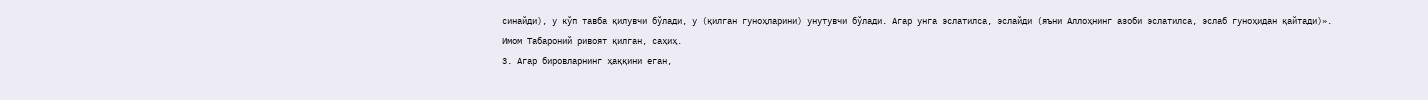синайди), у кўп тавба қилувчи бўлади, у (қилган гуноҳларини) унутувчи бўлади. Агар унга эслатилса, эслайди (яъни Аллоҳнинг азоби эслатилса, эслаб гуноҳидан қайтади)».
Имом Табароний ривоят қилган, саҳиҳ.
3. Агар бировларнинг ҳаққини еган,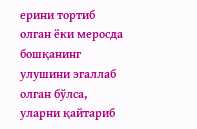ерини тортиб олган ёки меросда бошқанинг улушини эгаллаб олган бўлса, уларни қайтариб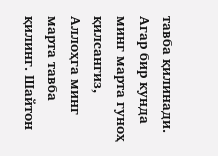тавба қилинади.
Агар бир кунда минг марта гуноҳ қилсангиз, Аллоҳга минг марта тавба қилинг. Шайтон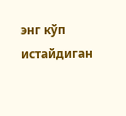энг кўп истайдиган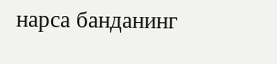нарса банданинг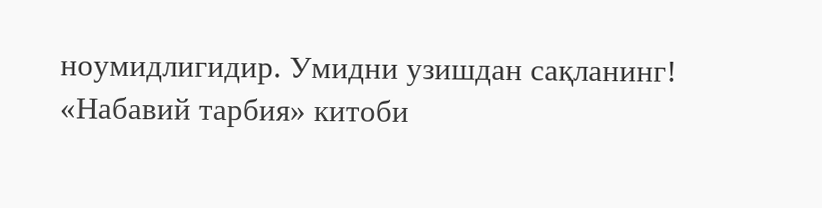ноумидлигидир. Умидни узишдан сақланинг!
«Набавий тарбия» китоби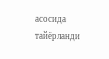асосида тайёрланди